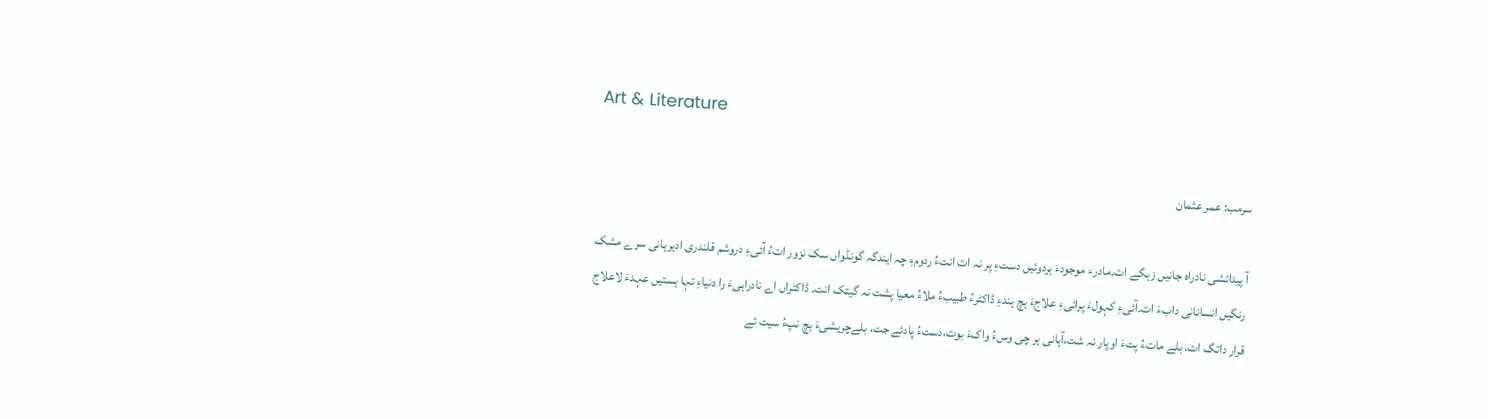Art & Literature

سرمب: عمر عثمان

آ پیدائشی نادراہ جانیں زہگے ات۔مادرء موجودءَ ہردوئیں دستءِ پر نہ ات انتءُ ردومءِ چہ ایندگہ گونڈواں سک نزور اتءُ آئیءِ دروشم قلندری ادیرہانی سرے مشک رنگیں انسانانی دابءَ ات۔آئیءِ کہولءَ پرائیءِ علاجءَ ہچ ہندءِ ڈاکٹرءُ طبیبءُ ملاءُ معیا پشت نہ گیتک انت۔ ڈاکٹراں اے نادراہیءَ را دنیاءِ تہا ہستیں عہدءَ لاعلاج قرار داتگ ات، بلے ماتءُ پتءَ اوپار نہ شت،آہانی ہر چی وسءُ واکءَ بوت،دستءُ پادئے جت، بلےچریشیءَ ہچ نپءُ سیت ئے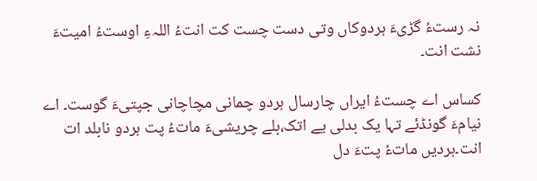نہ رستءُ گڑیءَ ہردوکاں وتی دست چست کت انتءُ اللہءِ اوستءُ امیتءَ نشت انت۔

کساس اے چستءُ ایراں چارسال ہردو چمانی مچاچانی جپتیءَ گوست۔ اے نیامءَ گونڈئے تہا یک بدلی یے اتک،بلے چریشیءَ ماتءُ پت ہردو نابلد ات انت۔ہردیں ماتءُ پتءَ دل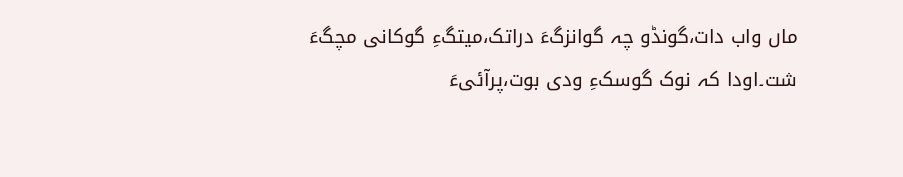ماں واب دات،گونڈو چہ گوانزگءَ دراتک،میتگءِ گوکانی مچگءَ شت۔اودا کہ نوک گوسکءِ ودی بوت،پرآئیءَ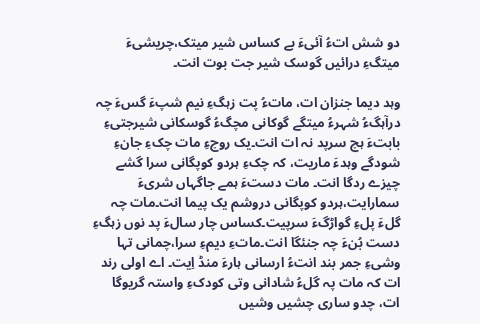دو شش اتءُ آئیءَ بے کساس شیر میتک،چریشیءَ میتگءِ درائیں گوسک شیر جت بوت انت۔

وہد دیما جنزان ات، ماتءُ پت زہگءِ نیم شپءَ گسءَ چہ درآہگءُ شہرءُ میتگے گوکانی مچگءُ گوسکانی شیرجتیءِ بابتءَ ہچ سرپد نہ ات انت۔یک روچءِ مات چکءِ جانءِ شودگے وہدءَ ماریت، کہ چکءِ ہردو کوپگانی سرا گشے چیزے ردگا انت۔ مات دستءَ ہمے جاگہاں شریءَ سمارایت،ہردو کوپگانی دروشم یک پیما انت۔مات چہ گلءَ پلءِ گواڑگءَ سرپیت۔کساس چار سالءَ پد نوں زہگءِ دست بُنءَ چہ جنئگا انت۔ماتءِ دیمءِ سرا،چمانی تہا وشیءِ جمر بند انتءُ ارسانی ہارءَ منڈ اِیت۔ اے اولی رند ات کہ مات پہ گلءُ شادانی وتی کودکءِ واستہ گریوگا ات، چدو ساری چشیں وشیں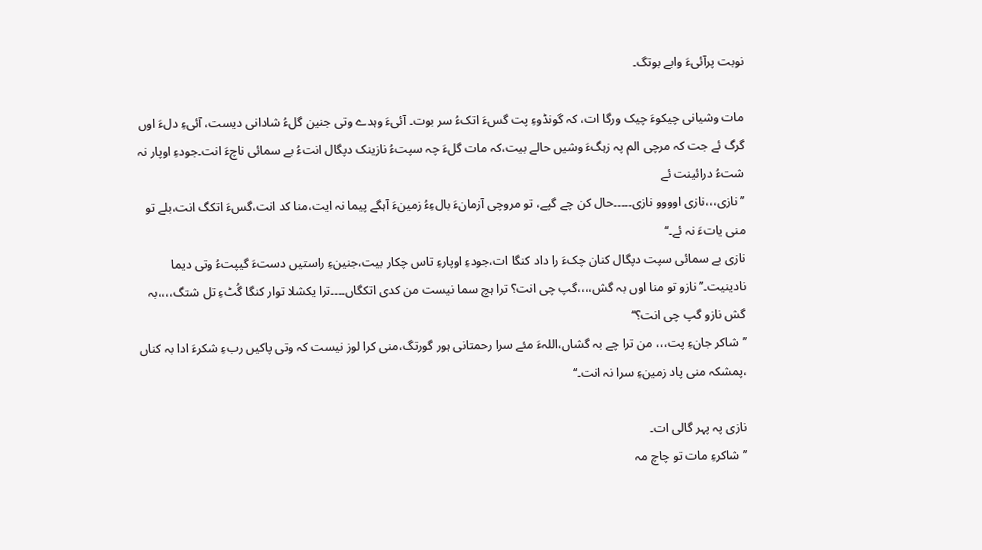نوبت پرآئیءَ وابے بوتگ۔

مات وشیانی چیکوءَ چیک ورگا ات، کہ گونڈوءِ پت گسءَ اتکءُ سر بوت۔ آئیءَ وہدے وتی جنین گلءُ شادانی دیست، آئیءِ دلءَ اوں گرگ ئے جت کہ مرچی الم پہ زہگءَ وشیں حالے بیت،کہ مات گلءَ چہ سپتءُ نازینک دپگال انتءُ بے سمائی ناچءَ انت۔جودءِ اوپار نہ شتءُ درائینت ئے
’’نازی،،،نازی اوووو نازی۔۔۔۔۔حال کن چے گپے، تو مروچی آزمانءَ بالءِءُ زمینءَ آہگے پیما نہ ایت،منا کد انت،گسءَ اتکگ انت،بلے تو منی یاتءَ نہ ئے۔‘‘
نازی بے سمائی سپت دپگال کنان چکءَ را داد کنگا ات،جودءِ اوپارءِ تاس چکار بیت،جنینءِ راستیں دستءَ گیپتءُ وتی دیما نادینیت۔’’نازو تو منا اوں بہ گش،،،،گپ چی انت؟ ترا ہچ سما نیست من کدی اتکگاں۔۔۔۔ترا یکشلا توار کنگا گُٹءِ تل شتگ،،،،بہ گش نازو گپ چی انت؟‘‘
’’شاکر جانءِ پت،،، من ترا چے بہ گشاں،اللہءَ مئے سرا رحمتانی ہور گورتگ،منی کرا لوز نیست کہ وتی پاکیں ربءِ شکرءَ ادا بہ کناں ،پمشکہ منی پاد زمینءِ سرا نہ انت۔‘‘

نازی پہ پہر گالی ات۔
’’شاکرءِ مات تو چاچ مہ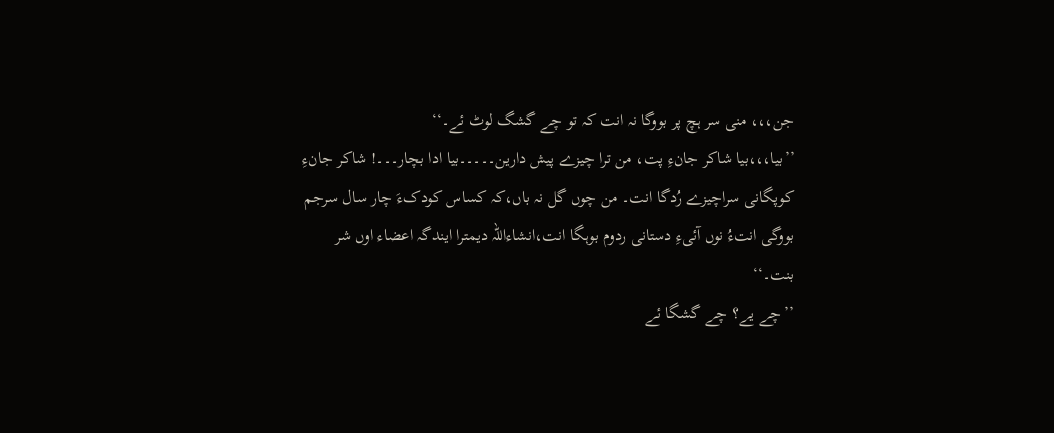جن،،، منی سر ہچ پر بووگا نہ انت کہ تو چے گشگ لوٹ ئے۔‘‘
’’بیا،،،بیا شاکر جانءِ پت، من ترا چیزے پیش دارین۔۔۔۔۔بیا ادا بچار۔۔۔! شاکر جانءِ کوپگانی سراچیزے رُدگا انت۔ من چوں گل نہ باں،کہ کساس کودکءَ چار سال سرجم بووگی انتءُ نوں آئیءِ دستانی ردوم بوہگا انت،انشاءاللہ دیمترا ایندگہ اعضاء اوں شر بنت۔‘‘
’’چے یے؟ چے گشگا ئے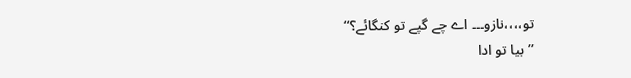تو،،،،نازو۔۔۔ اے چے گپے تو کنگائے؟‘‘
’’بیا تو ادا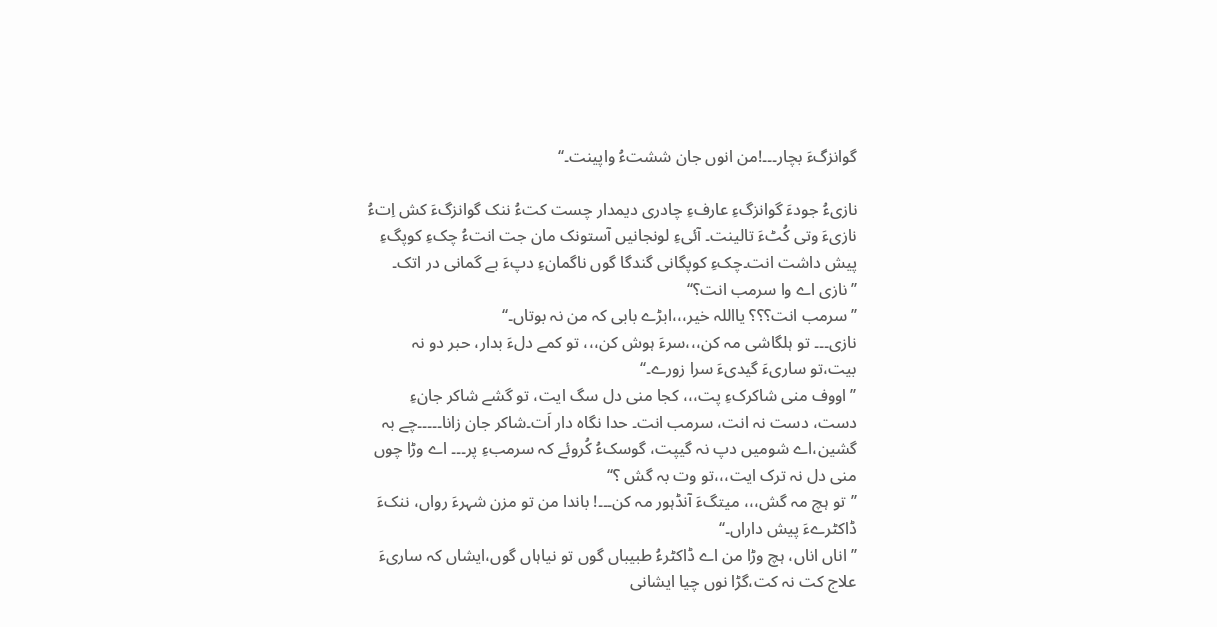گوانزگءَ بچار۔۔۔!من انوں جان ششتءُ واپینت۔‘‘

نازیءُ جودءَ گوانزگءِ عارفءِ چادری دیمدار چست کتءُ ننک گوانزگءَ کش اِتءُ نازیءَ وتی کُٹءَ تالینت۔ آئیءِ لونجانیں آستونک مان جت انتءُ چکءِ کوپگءِ پیش داشت انت۔چکءِ کوپگانی گندگا گوں ناگمانءِ دپءَ بے گمانی در اتک۔
’’نازی اے وا سرمب انت؟‘‘
’’سرمب انت؟؟؟ یااللہ خیر،،،ابڑے بابی کہ من نہ بوتاں۔‘‘
نازی۔۔۔ تو ہلگاشی مہ کن،،،سرءَ ہوش کن،،، تو کمے دلءَ بدار، حبر دو نہ بیت،تو ساریءَ گیدیءَ سرا زورے۔‘‘
’’اووف منی شاکرکءِ پت،،، کجا منی دل سگ ایت، تو گشے شاکر جانءِ دست، دست نہ انت، سرمب انت۔ حدا نگاہ دار اَت۔شاکر جان زانا۔۔۔۔۔چے بہ گشین،اے شومیں دپ نہ گیپت، گوسکءُ کُروئے کہ سرمبءِ پر۔۔۔ اے وڑا چوں منی دل نہ ترک ایت،،،تو وت بہ گش ؟‘‘
’’تو ہچ مہ گش،،، میتگءَ آنڈہور مہ کن۔۔۔! باندا من تو مزن شہرءَ رواں، ننکءَ ڈاکٹرےءَ پیش داراں۔‘‘
’’اناں اناں، ہچ وڑا من اے ڈاکٹرءُ طبیباں گوں تو نیاہاں گوں،ایشاں کہ ساریءَ علاج کت نہ کت،گڑا نوں چیا ایشانی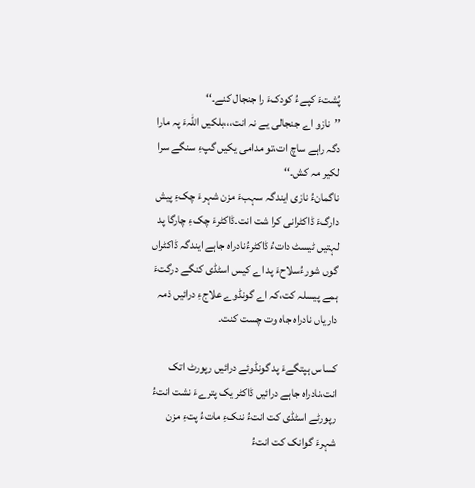پُشتءَ کپےءُ کودکءَ را جنجال کنے۔‘‘
’’نازو اے جنجالی یے نہ انت،،،بلکیں اللہءَ پہ مارا دگہ راہے ساچ ات،تو مدامی یکیں گپءِ سنگے سرا لکیر مہ کش۔‘‘
ناگمانءُ نازی ایندگہ سہبءَ مزن شہرءَ چکءِ پیش دارگءَ ڈاکٹرانی کرا شت انت۔ڈاکٹرءَ چکءِ چارگا پد لہتیں ٹیسٹ داتءُ ڈاکٹرءُنادراہ جاہے ایندگہ ڈاکٹراں گوں شورءُسلاحءَ پد اے کیس اسٹڈی کنگے درگتءَ ہمے پیسلہ کت،کہ اے گونڈوے علاجءِ درائیں ذمہ داریاں نادراہ جاہ وت چست کنت۔

کساس ہپتگےءَ پد گونڈوئے درائیں رپورٹ اتک انت،نادراہ جاہے درائیں ڈاکٹر یک پترےءَ نشت انتءُ رپورٹے اسٹڈی کت انتءُ ننکءِ ماتءُ پتءِ مزن شہرءَ گوانک کت انتءُ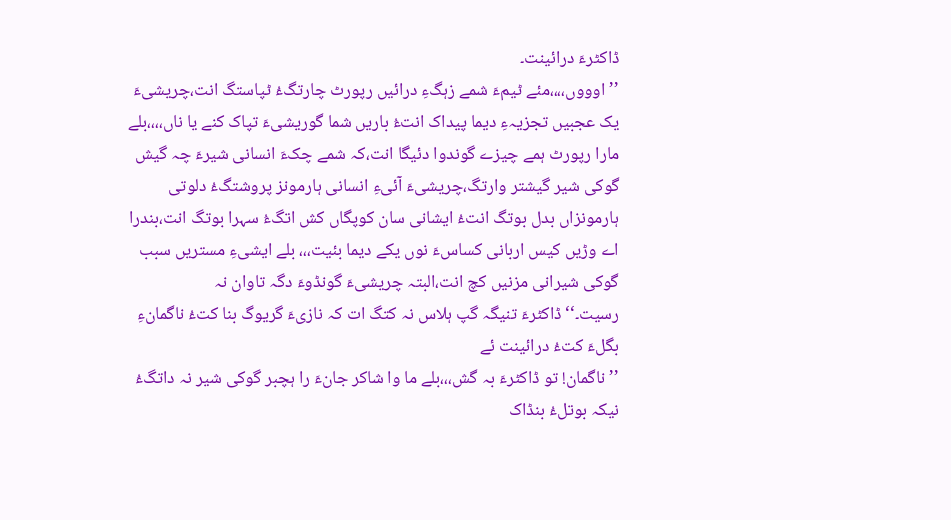ڈاکٹرءَ درائینت۔
’’اوووں،،،،مئے ٹیمءَ شمے زہگءِ درائیں رپورٹ چارتگءُ ٹپاستگ انت،چریشیءَ یک عجبیں تجزیہءِ دیما پیداک انتءُ باریں شما گوریشیءَ تپاک کنے یا ناں،،،،بلے مارا رپورٹ ہمے چیزے گوندوا دئیگا انت،کہ شمے چکءَ انسانی شیرءَ چہ گیش گوکی شیر گیشتر وارتگ،چریشیءَ آئیءِ انسانی ہارمونز پروشتگءُ دلوتی ہارمونزاں بدل بوتگ انتءُ ایشانی سان کوپگاں کش اتگءُ سہرا بوتگ انت،بندرا اے وڑیں کیس اربانی کساسءَ نوں یکے دیما بئیت،،، بلے ایشیءِ مستریں سبب گوکی شیرانی مزنیں کچ انت،البتہ چریشیءَ گونڈوءَ دگہ تاوان نہ رسیت۔‘‘ڈاکٹرءَ تنیگہ گپ ہلاس نہ کتگ ات کہ نازیءَ گریوگ بنا کتءُ ناگمانءِ بگلءَ کتءُ درائینت ئے
’’ناگمان! تو ڈاکٹرءَ بہ گش،،،بلے ما وا شاکر جانءَ را ہچبر گوکی شیر نہ داتگءُ نیکہ بوتلءُ بنڈاک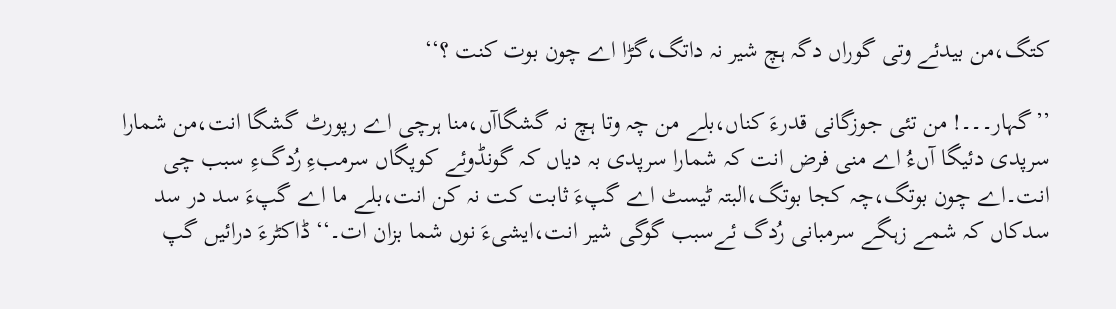کتگ،من بیدئے وتی گوراں دگہ ہچ شیر نہ داتگ،گڑا اے چون بوت کنت ؟‘‘

’’گہار۔۔۔! من تئی جوزگانی قدرءَ کناں،بلے من چہ وتا ہچ نہ گشگاآں،منا ہرچی اے رپورٹ گشگا انت،من شمارا سرپدی دئیگا آںءُ اے منی فرض انت کہ شمارا سرپدی بہ دیاں کہ گونڈوئے کوپگاں سرمبءِ رُدگءِ سبب چی انت۔اے چون بوتگ،چہ کجا بوتگ،البتہ ٹیسٹ اے گپءَ ثابت کت نہ کن انت،بلے ما اے گپءَ سد در سد سدکاں کہ شمے زہگے سرمبانی رُدگ ئےسبب گوگی شیر انت،ایشیءَ نوں شما بزان ات۔‘‘ ڈاکٹرءَ درائیں گپ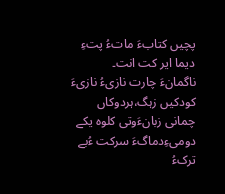پچیں کتابءَ ماتءُ پتءِ دیما ایر کت انت۔
ناگمانءَ چارت نازیءُ نازیءَ کودکیں زہگ،ہردوکاں چمانی زبانءَوتی کلوہ یکے دومیءِدماگءَ سرکت ءُبے ترکءُ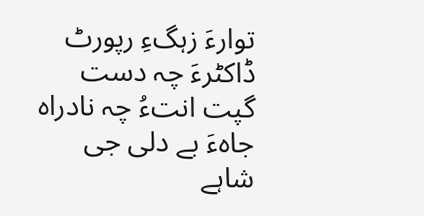توارءَ زہگءِ رپورٹ ڈاکٹرءَ چہ دست گپت انتءُ چہ نادراہ جاہءَ بے دلی جی شاہے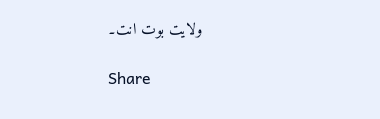ولایت بوت انت۔

Share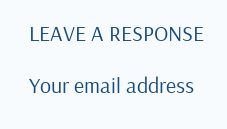LEAVE A RESPONSE

Your email address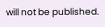will not be published.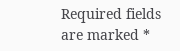Required fields are marked *